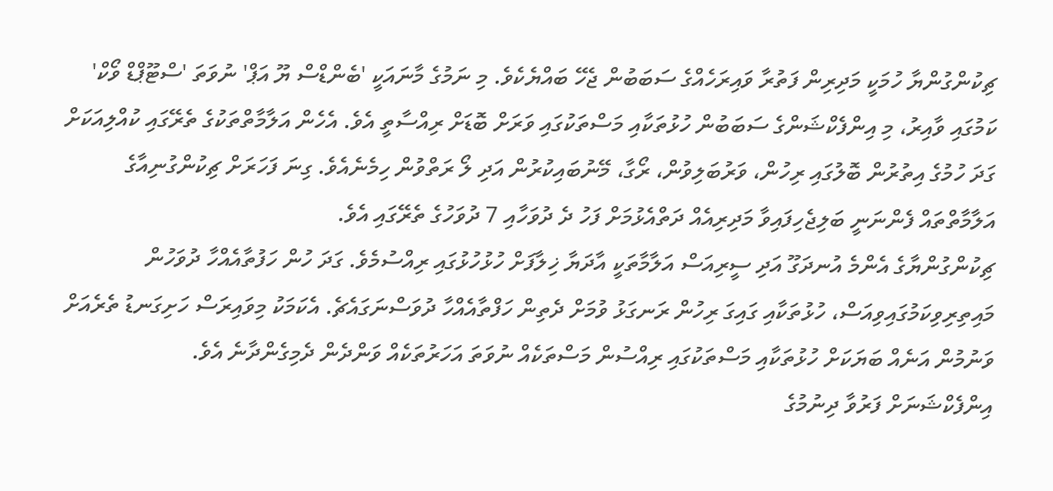ޗިކުންގުންޔާ ހުމަކީ މަދިރިން ފަތުރާ ވައިރަހެއްގެ ސަބަބުން ޖެހޭ ބައްޔެކެވެ. މި ނަމުގެ މާނައަކީ 'ބެންޑްސް ޔޫ އަޕް' ނުވަތަ 'ސްޓޫޕްޑް ވޯކް' ކަމުގައި ވާއިރު، މި އިންފެކްޝަންގެ ސަބަބުން ހުޅުތަކާއި މަސްތަކުގައި ވަރަށް ބޮޑަށް ރިއްސާތީ އެވެ. އެހެން އަލާމާތްތަކުގެ ތެރޭގައި ކުއްލިއަކަށް ގަދަ ހުމުގެ އިތުރުން ބޮލުގައި ރިހުން، ވަރުބަލިވުން، ރޯގާ، މޭނުބައިކުރުން އަދި ލޯ ރަތްވުން ހިމެނެއެވެ. ގިނަ ފަހަރަށް ޗިކުންގުނިއާގެ އަލާމާތްތައް ފެންނަނީ ބަލިޖެހިފައިވާ މަދިރިއެއް ދަތްއެޅުމަށް ފަހު ދެ ދުވަހާއި 7 ދުވަހުގެ ތެރޭގައި އެވެ.
ޗިކުންގުންޔާގެ އެންމެ އުނދަގޫ އަދި ސީރިއަސް އަލާމާތަކީ އާދަޔާ ޚިލާފަށް ހުޅުހުޅުގައި ރިއްސުމެވެ. ގަދަ ހުން ހަފުތާއެއްހާ ދުވަހުން މައިތިރިވިކަމުގައިވިއަސް، ހުޅުތަކާއި ގައިގަ ރިހުން ރަނގަޅު ވުމަށް ދެތިން ހަފްތާއެއްހާ ދުވަސްނަގައެޗެ. އެކަމަކު މިވައިރަސް ހަށިގަނޑު ތެރެއަށް ވަނުމުން އަނެއް ބަޔަކަށް ހުޅުތަކާއި މަސްތަކުގައި ރިއްސުން މަސްތަކެއް ނުވަތަ އަހަރުތަކެއް ވަންދެން ދެމިގެންދާނެ އެވެ.
އިންފެކްޝަނަށް ފަރުވާ ދިނުމުގެ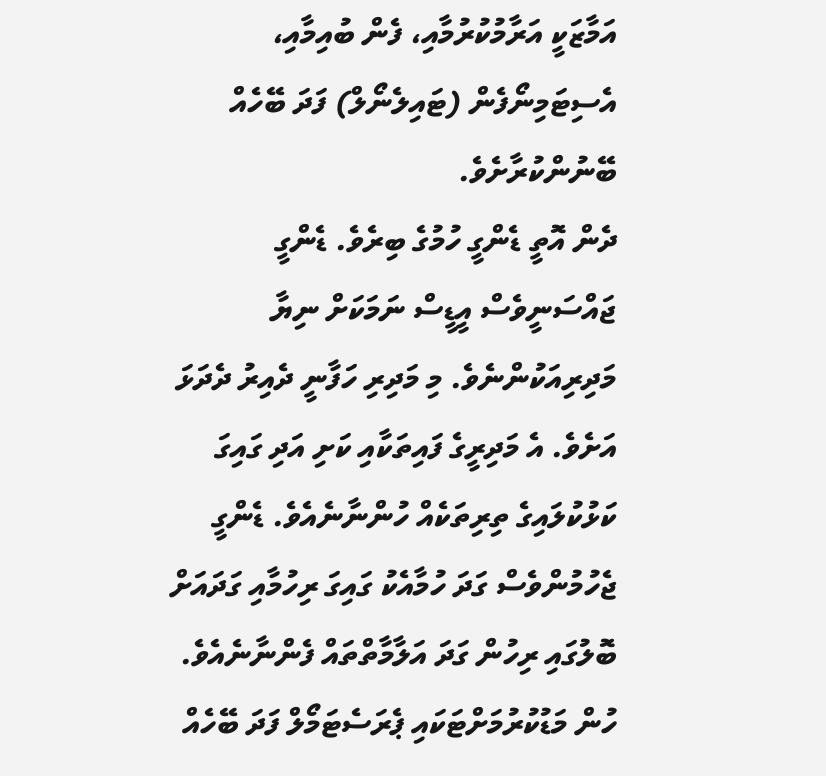އަމާޒަކީ އަރާމުކުރުމާއި، ފެން ބުއިމާއި، އެސިޓަމިނޯފެން (ޓައިލެނޯލް) ފަދަ ބޭހެއް ބޭނުންކުރާށެވެ.
ދެން އޮތީ ޑެންގީ ހުމުގެ ބިރެވެ. ޑެންގީ ޖައްސަނީވެސް އީޑީސް ނަމަކަށް ނިޔާ މަދިރިއަކުންނެވެ. މި މަދިރި ހަފާނީ ދެއިރު ދެދަޅަ އަށެވެ. އެ މަދިރީގެ ފައިތަކާއި ކަށި އަދި ގައިގަ ކަޅުކުލައިގެ ތިރިތަކެއް ހުންނާނެއެވެ. ޑެންގީ ޖެހުމުންވެސް ގަދަ ހުމާއެކު ގައިގަ ރިހުމާއި ގަދައަށް ބޮލުގައި ރިހުން ގަދަ އަލާމާތްތައް ފެންނާނެއެވެ. ހުން މަޑުކުރުމަށްޓަކައި ޕެރަސެޓަމޯލް ފަދަ ބޭހެއް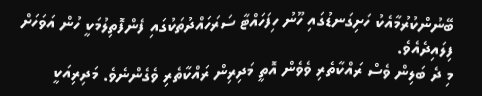ބޭނުންކުރުމާއެކު ހަށިގަނޑުގައި ހޫނު ހިފަހައްޓާ ސަރަހައްދުތަކުގައި ފެންފޮތިލުމަކީ ހުން އަވަހަށް ފިލައިދެއެވެ.
މި ދެ ބަލިން ވެސް ރައްކާތެރި ވެވެން އޮތީ މަދިރިން ރައްކާތެރި ވެގެންނެވެ. މަދިރިއަކީ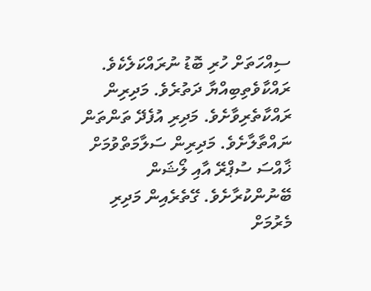ސިއްހަތަށް ހުރި ބޮޑު ނުރައްކަލެކެވެ. ރައްކާވެތިބިއްޔާ ދަތުރެވެ. މަދިރިން ރައްކާތެރިވާށެވެ. މަދިރި އުފެދޭ ތަންތަން ނައްތާލާށެވެ. މަދިރިން ސަލާމަތްވުމަށް ޚާއްސަ ސުޕްރޭ އާއި ލޯޝަން ބޭނުންކުރާށެވެ. ގޭތެރެއިން މަދިރި މެރުމަށް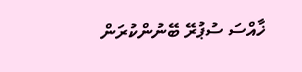ޚާއްސަ ސުޕުރޭ ބޭނުންކުރަން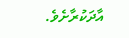އާދަކުރާށެވެ.